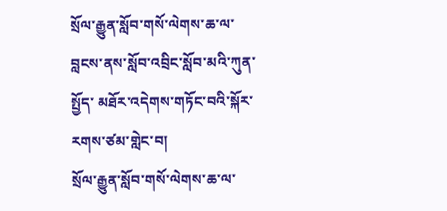སྲོལ་རྒྱུན་སློབ་གསོ་ལེགས་ཆ་ལ་བླངས་ནས་སློབ་འབྲིང་སློབ་མའི་ཀུན་སྤྱོད་ མཐོར་འདེགས་གཏོང་བའི་སྐོར་རགས་ཙམ་གླེང་བ།
སྲོལ་རྒྱུན་སློབ་གསོ་ལེགས་ཆ་ལ་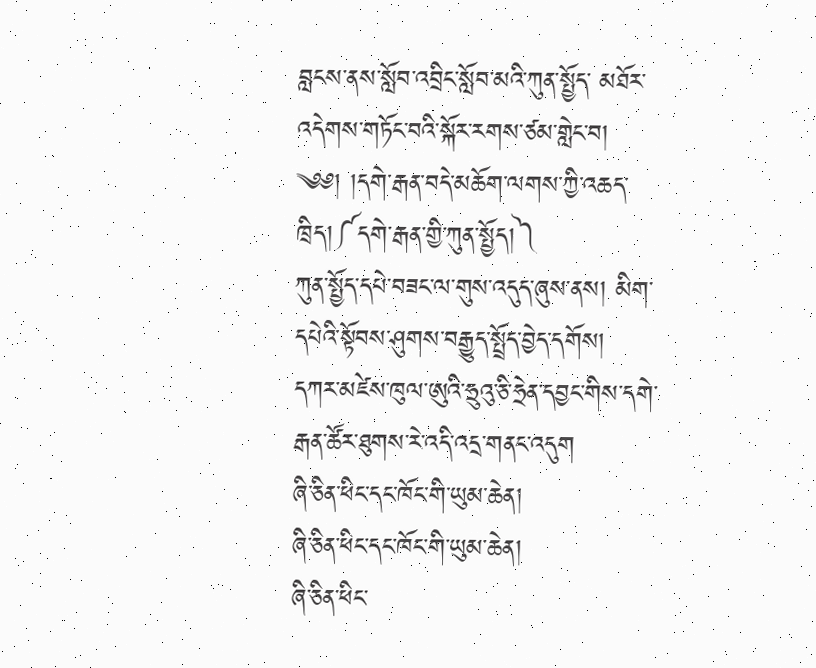བླངས་ནས་སློབ་འབྲིང་སློབ་མའི་ཀུན་སྤྱོད་ མཐོར་འདེགས་གཏོང་བའི་སྐོར་རགས་ཙམ་གླེང་བ།
༄༅། །དགེ་རྒན་བདེ་མཆོག་ལགས་ཀྱི་འཆད་ཁྲིད།༼དགེ་རྒན་གྱི་ཀུན་སྤྱོད།༽
ཀུན་སྤྱོད་དཔེ་བཟང་ལ་གུས་འདུད་ཞུས་ནས། མིག་དཔེའི་སྟོབས་ཤུགས་བརྒྱུད་སྤྲོད་བྱེད་དགོས།
དཀར་མཛེས་ཁུལ་ཨུའི་ཧྲུའུ་ཅི་ཧྲེན་དབྱང་གིས་དགེ་རྒན་ཚོར་ཐུགས་རེ་འདི་འདྲ་གནང་འདུག
ཞི་ཅིན་ཕིང་དང་ཁོང་གི་ཡུམ་ཆེན།
ཞི་ཅིན་ཕིང་དང་ཁོང་གི་ཡུམ་ཆེན།
ཞི་ཅིན་ཕིང་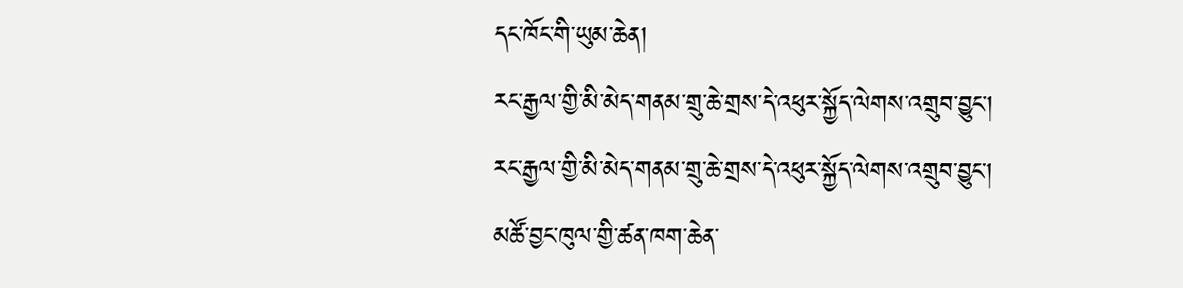དང་ཁོང་གི་ཡུམ་ཆེན།
རང་རྒྱལ་གྱི་མི་མེད་གནམ་གྲུ་ཆེ་གྲས་དེ་འཕུར་སྐྱོད་ལེགས་འགྲུབ་བྱུང་།
རང་རྒྱལ་གྱི་མི་མེད་གནམ་གྲུ་ཆེ་གྲས་དེ་འཕུར་སྐྱོད་ལེགས་འགྲུབ་བྱུང་།
མཚོ་བྱང་ཁུལ་གྱི་ཚན་ཁག་ཆེན་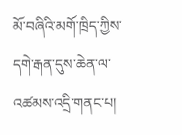མོ་བཞིའི་མགོ་ཁྲིད་ཀྱིས་དགེ་རྒན་དུས་ཆེན་ལ་འཚམས་འདྲི་གནང་པ།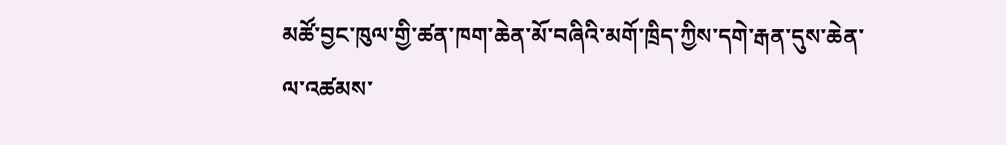མཚོ་བྱང་ཁུལ་གྱི་ཚན་ཁག་ཆེན་མོ་བཞིའི་མགོ་ཁྲིད་ཀྱིས་དགེ་རྒན་དུས་ཆེན་ལ་འཚམས་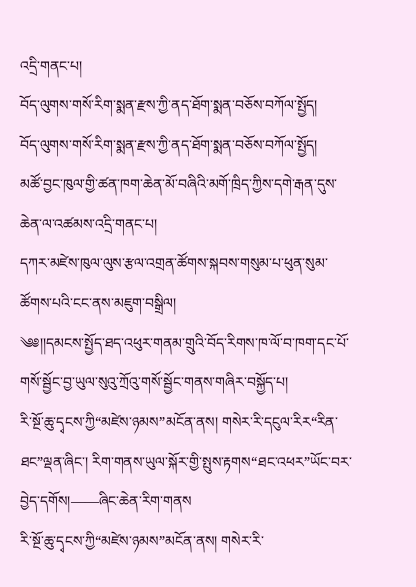འདྲི་གནང་པ།
བོད་ལུགས་གསོ་རིག་སྨན་རྫས་ཀྱི་ནད་ཐོག་སྨན་བཅོས་བཀོལ་སྤྱོད།
བོད་ལུགས་གསོ་རིག་སྨན་རྫས་ཀྱི་ནད་ཐོག་སྨན་བཅོས་བཀོལ་སྤྱོད།
མཚོ་བྱང་ཁུལ་གྱི་ཚན་ཁག་ཆེན་མོ་བཞིའི་མགོ་ཁྲིད་ཀྱིས་དགེ་རྒན་དུས་ཆེན་ལ་འཚམས་འདྲི་གནང་པ།
དཀར་མཛེས་ཁུལ་ལུས་རྩལ་འགྲན་ཚོགས་སྐབས་གསུམ་པ་ཕུན་སུམ་ཚོགས་པའི་ངང་ནས་མཇུག་བསྒྲིལ།
༄༅།།དམངས་སྤྱོད་ཐད་འཕུར་གནམ་གྲུའི་བོད་རིགས་ཁ་ལོ་བ་ཁག་དང་པོ་གསོ་སྦྱོང་བྱ་ཡུལ་སུའུ་ཀྲོའུ་གསོ་སྦྱོང་གནས་གཞིར་བསྐྱོད་པ།
རི་སྔོ་ཆུ་དྭངས་ཀྱི“མཛེས་ཉམས”མངོན་ནས། གསེར་རི་དངུལ་རིར“རིན་ཐང”ལྡན་ཞིང་། རིག་གནས་ཡུལ་སྐོར་གྱི་སྤུས་རྟགས“ཐང་འཕར”ཡོང་བར་བྱེད་དགོས།——ཞིང་ཆེན་རིག་གནས
རི་སྔོ་ཆུ་དྭངས་ཀྱི“མཛེས་ཉམས”མངོན་ནས། གསེར་རི་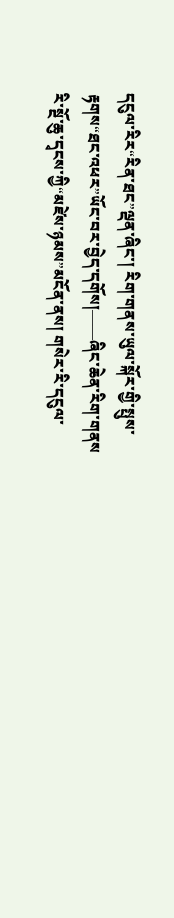དངུལ་རིར“རིན་ཐང”ལྡན་ཞིང་། རིག་གནས་ཡུལ་སྐོར་གྱི་སྤུས་རྟགས“ཐང་འཕར”ཡོང་བར་བྱེད་དགོས།——ཞིང་ཆེན་རིག་གནས
རི་སྔོ་ཆུ་དྭངས་ཀྱི“མཛེས་ཉམས”མངོན་ནས། གསེར་རི་དངུལ་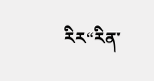རིར“རིན་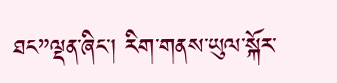ཐང”ལྡན་ཞིང་། རིག་གནས་ཡུལ་སྐོར་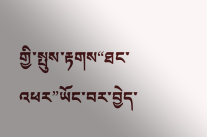གྱི་སྤུས་རྟགས“ཐང་འཕར”ཡོང་བར་བྱེད་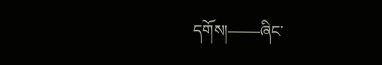དགོས།——ཞིང་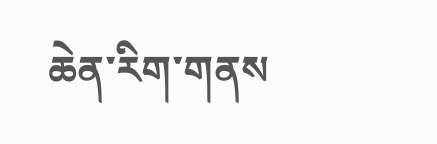ཆེན་རིག་གནས